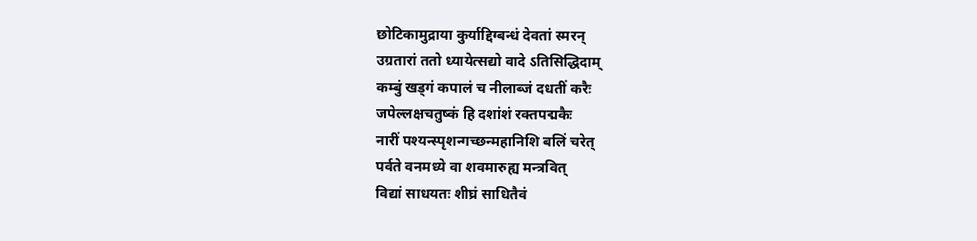छोटिकामुद्राया कुर्याद्दिग्बन्धं देवतां स्मरन्
उग्रतारां ततो ध्यायेत्सद्यो वादे ऽतिसिद्धिदाम्
कम्बुं खड्गं कपालं च नीलाब्जं दधतीं करैः
जपेल्लक्षचतुष्कं हि दशांशं रक्तपद्मकैः
नारीं पश्यन्स्पृशन्गच्छन्महानिशि बलिं चरेत्
पर्वते वनमध्ये वा शवमारुह्य मन्त्रवित्
विद्यां साधयतः शीघ्रं साधितैवं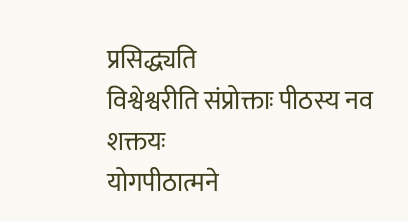प्रसिद्ध्यति
विश्वेश्वरीति संप्रोक्ताः पीठस्य नव शक्तयः
योगपीठात्मने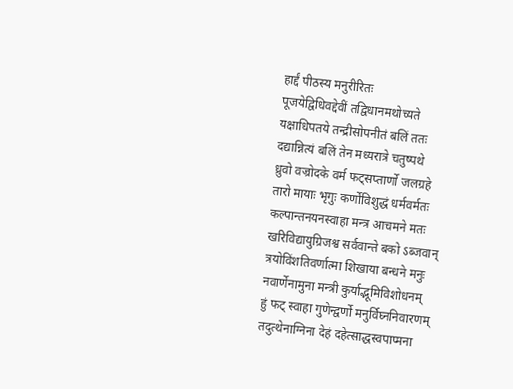हार्द्दं पीठस्य मनुरीरितः
पूजयेद्विधिवद्देवीं तद्विधानमथोच्यते
यक्षाधिपतये तन्द्रीसोपनीतं बलिं ततः
दद्यान्नित्यं बलिं तेन मध्यरात्रे चतुष्पथे
ध्रुवो वज्रोदके वर्म फट्सप्तार्णो जलग्रहे
तारो मायाः भृगुः कर्णोविशुद्धं धर्मवर्मतः
कल्पान्तनयनस्वाहा मन्त्र आचमने मतः
खरिविद्यायुग्रिजश्व सर्ववान्ते बको ऽब्जवान्
त्रयोविंशतिवर्णात्मा शिखाया बन्धने मनुः
नवार्णेनामुना मन्त्री कुर्याद्भूमिविशोधनम्
हुं फट् स्वाहा गुणेन्द्वर्णो मनुर्विघ्ननिवारणम्
तदुत्थेनाग्निना देहं दहेत्साद्धस्वपाप्मना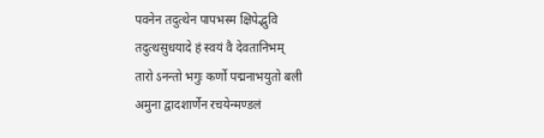पवनेन तदुत्थेन पापभस्म क्षिपेद्भुवि
तदुत्थसुधयादे हं स्वयं वै देवतानिभम्
तारो ऽनन्तो भगुः कर्णो पद्मनाभयुतो बली
अमुना द्वादशार्णेन रचयेन्मण्डलं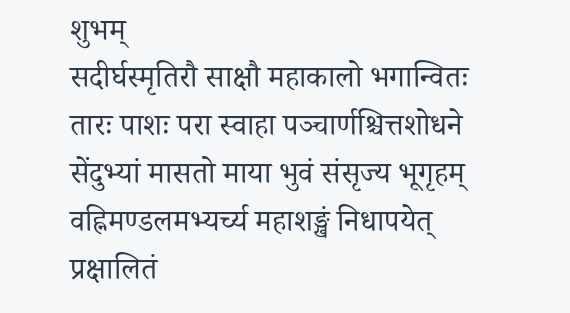शुभम्
सदीर्घस्मृतिरौ साक्षौ महाकालो भगान्वितः
तारः पाशः परा स्वाहा पञ्चार्णश्चित्तशोधने
सेंदुभ्यां मासतो माया भुवं संसृज्य भूगृहम्
वह्निमण्डलमभ्यर्च्य महाशङ्खं निधापयेत्
प्रक्षालितं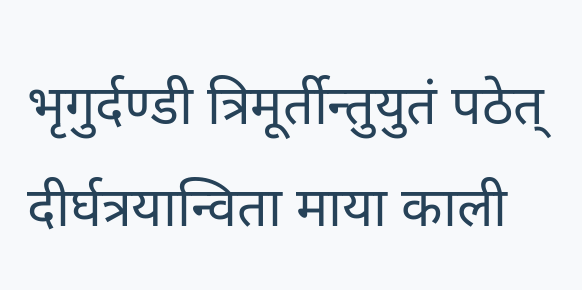भृगुर्दण्डी त्रिमूर्तीन्तुयुतं पठेत्
दीर्घत्रयान्विता माया काली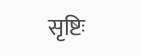सृष्टिः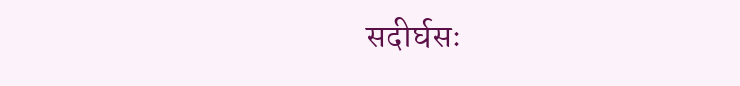सदीर्घसः